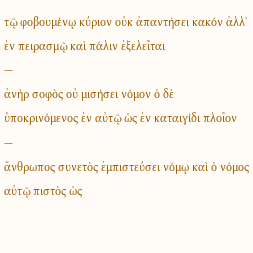τῷ φοβουμένῳ κύριον οὐκ ἀπαντήσει κακόν ἀλλ᾿ ἐν πειρασμῷ καὶ πάλιν ἐξελεῖται
—
ἀνὴρ σοφὸς οὐ μισήσει νόμον ὁ δὲ ὑποκρινόμενος ἐν αὐτῷ ὡς ἐν καταιγίδι πλοῖον
—
ἄνθρωπος συνετὸς ἐμπιστεύσει νόμῳ καὶ ὁ νόμος αὐτῷ πιστὸς ὡς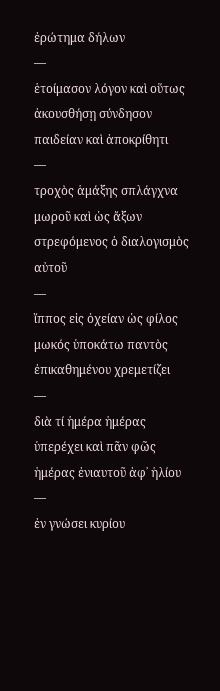ἐρώτημα δήλων
—
ἑτοίμασον λόγον καὶ οὕτως ἀκουσθήσῃ σύνδησον παιδείαν καὶ ἀποκρίθητι
—
τροχὸς ἁμάξης σπλάγχνα μωροῦ καὶ ὡς ἄξων στρεφόμενος ὁ διαλογισμὸς αὐτοῦ
—
ἵππος εἰς ὀχείαν ὡς φίλος μωκός ὑποκάτω παντὸς ἐπικαθημένου χρεμετίζει
—
διὰ τί ἡμέρα ἡμέρας ὑπερέχει καὶ πᾶν φῶς ἡμέρας ἐνιαυτοῦ ἀφ᾿ ἡλίου
—
ἐν γνώσει κυρίου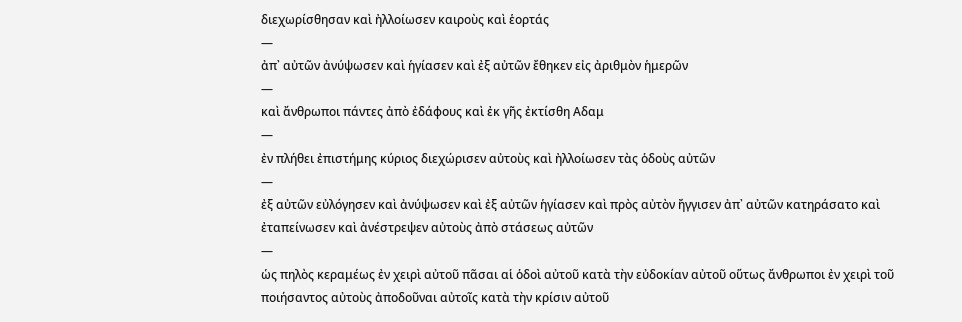διεχωρίσθησαν καὶ ἠλλοίωσεν καιροὺς καὶ ἑορτάς
—
ἀπ᾿ αὐτῶν ἀνύψωσεν καὶ ἡγίασεν καὶ ἐξ αὐτῶν ἔθηκεν εἰς ἀριθμὸν ἡμερῶν
—
καὶ ἄνθρωποι πάντες ἀπὸ ἐδάφους καὶ ἐκ γῆς ἐκτίσθη Αδαμ
—
ἐν πλήθει ἐπιστήμης κύριος διεχώρισεν αὐτοὺς καὶ ἠλλοίωσεν τὰς ὁδοὺς αὐτῶν
—
ἐξ αὐτῶν εὐλόγησεν καὶ ἀνύψωσεν καὶ ἐξ αὐτῶν ἡγίασεν καὶ πρὸς αὐτὸν ἤγγισεν ἀπ᾿ αὐτῶν κατηράσατο καὶ ἐταπείνωσεν καὶ ἀνέστρεψεν αὐτοὺς ἀπὸ στάσεως αὐτῶν
—
ὡς πηλὸς κεραμέως ἐν χειρὶ αὐτοῦ πᾶσαι αἱ ὁδοὶ αὐτοῦ κατὰ τὴν εὐδοκίαν αὐτοῦ οὕτως ἄνθρωποι ἐν χειρὶ τοῦ ποιήσαντος αὐτοὺς ἀποδοῦναι αὐτοῖς κατὰ τὴν κρίσιν αὐτοῦ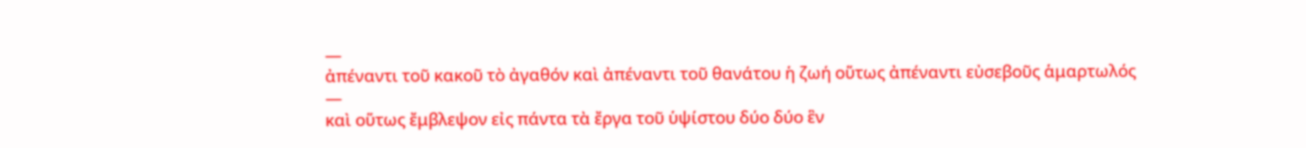—
ἀπέναντι τοῦ κακοῦ τὸ ἀγαθόν καὶ ἀπέναντι τοῦ θανάτου ἡ ζωή οὕτως ἀπέναντι εὐσεβοῦς ἁμαρτωλός
—
καὶ οὕτως ἔμβλεψον εἰς πάντα τὰ ἔργα τοῦ ὑψίστου δύο δύο ἓν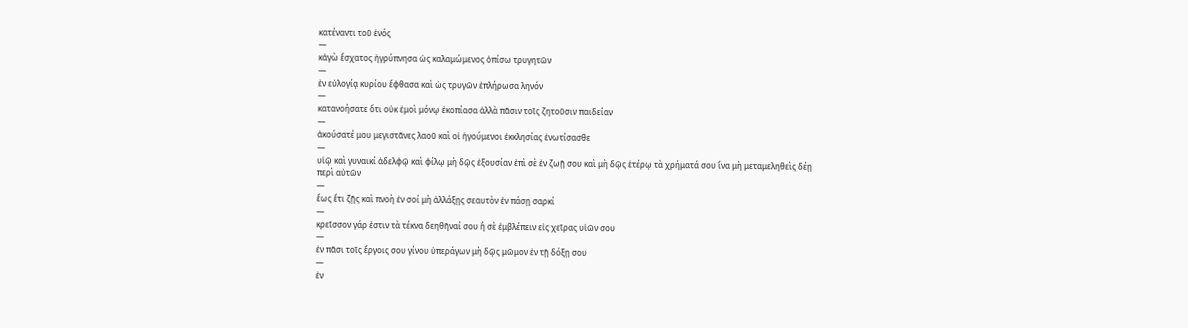κατέναντι τοῦ ἑνός
—
κἀγὼ ἔσχατος ἠγρύπνησα ὡς καλαμώμενος ὀπίσω τρυγητῶν
—
ἐν εὐλογίᾳ κυρίου ἔφθασα καὶ ὡς τρυγῶν ἐπλήρωσα ληνόν
—
κατανοήσατε ὅτι οὐκ ἐμοὶ μόνῳ ἐκοπίασα ἀλλὰ πᾶσιν τοῖς ζητοῦσιν παιδείαν
—
ἀκούσατέ μου μεγιστᾶνες λαοῦ καὶ οἱ ἡγούμενοι ἐκκλησίας ἐνωτίσασθε
—
υἱῷ καὶ γυναικί ἀδελφῷ καὶ φίλῳ μὴ δῷς ἐξουσίαν ἐπὶ σὲ ἐν ζωῇ σου καὶ μὴ δῷς ἑτέρῳ τὰ χρήματά σου ἵνα μὴ μεταμεληθεὶς δέῃ περὶ αὐτῶν
—
ἕως ἔτι ζῇς καὶ πνοὴ ἐν σοί μὴ ἀλλάξῃς σεαυτὸν ἐν πάσῃ σαρκί
—
κρεῖσσον γάρ ἐστιν τὰ τέκνα δεηθῆναί σου ἢ σὲ ἐμβλέπειν εἰς χεῖρας υἱῶν σου
—
ἐν πᾶσι τοῖς ἔργοις σου γίνου ὑπεράγων μὴ δῷς μῶμον ἐν τῇ δόξῃ σου
—
ἐν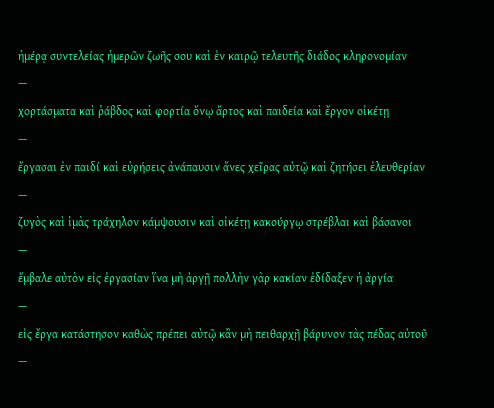ἡμέρᾳ συντελείας ἡμερῶν ζωῆς σου καὶ ἐν καιρῷ τελευτῆς διάδος κληρονομίαν
—
χορτάσματα καὶ ῥάβδος καὶ φορτία ὄνῳ ἄρτος καὶ παιδεία καὶ ἔργον οἰκέτῃ
—
ἔργασαι ἐν παιδί καὶ εὑρήσεις ἀνάπαυσιν ἄνες χεῖρας αὐτῷ καὶ ζητήσει ἐλευθερίαν
—
ζυγὸς καὶ ἱμὰς τράχηλον κάμψουσιν καὶ οἰκέτῃ κακούργῳ στρέβλαι καὶ βάσανοι
—
ἔμβαλε αὐτὸν εἰς ἐργασίαν ἵνα μὴ ἀργῇ πολλὴν γὰρ κακίαν ἐδίδαξεν ἡ ἀργία
—
εἰς ἔργα κατάστησον καθὼς πρέπει αὐτῷ κἂν μὴ πειθαρχῇ βάρυνον τὰς πέδας αὐτοῦ
—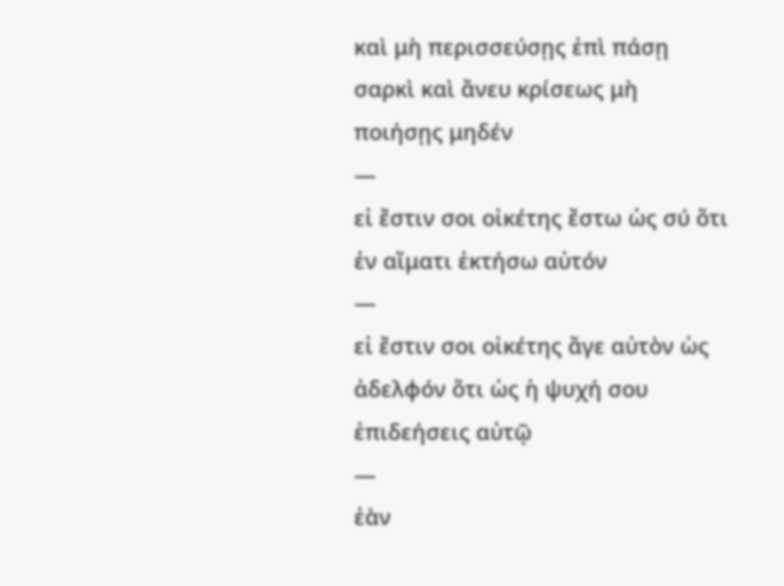καὶ μὴ περισσεύσῃς ἐπὶ πάσῃ σαρκὶ καὶ ἄνευ κρίσεως μὴ ποιήσῃς μηδέν
—
εἰ ἔστιν σοι οἰκέτης ἔστω ὡς σύ ὅτι ἐν αἵματι ἐκτήσω αὐτόν
—
εἰ ἔστιν σοι οἰκέτης ἄγε αὐτὸν ὡς ἀδελφόν ὅτι ὡς ἡ ψυχή σου ἐπιδεήσεις αὐτῷ
—
ἐὰν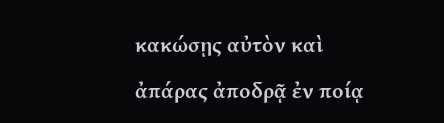κακώσῃς αὐτὸν καὶ ἀπάρας ἀποδρᾷ ἐν ποίᾳ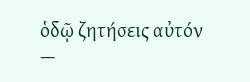ὁδῷ ζητήσεις αὐτόν
—